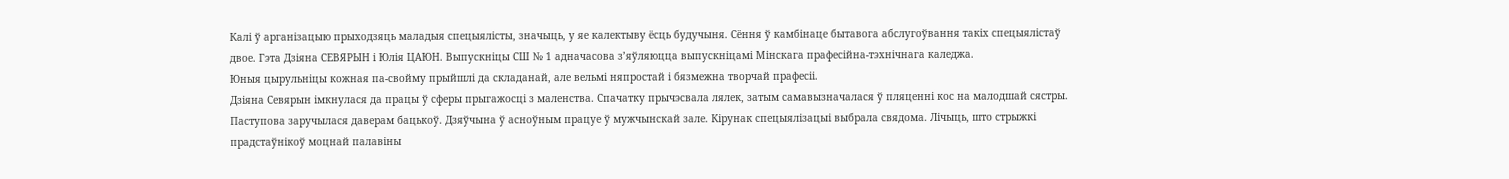Калі ў арганізацыю прыходзяць маладыя спецыялісты, значыць, у яе калектыву ёсць будучыня. Сёння ў камбінаце бытавога абслугоўвання такіх спецыялістаў двое. Гэта Дзіяна СЕВЯРЫН і Юлія ЦАЮН. Выпускніцы СШ № 1 адначасова з’яўляюцца выпускніцамі Мінскага прафесійна-тэхнічнага каледжа.
Юныя цырульніцы кожная па-свойму прыйшлі да складанай, але вельмі няпростай і бязмежна творчай прафесіі.
Дзіяна Севярын імкнулася да працы ў сферы прыгажосці з маленства. Спачатку прычэсвала лялек, затым самавызначалася ў пляценні кос на малодшай сястры. Паступова заручылася даверам бацькоў. Дзяўчына ў асноўным працуе ў мужчынскай зале. Кірунак спецыялізацыі выбрала свядома. Лічыць, што стрыжкі прадстаўнікоў моцнай палавіны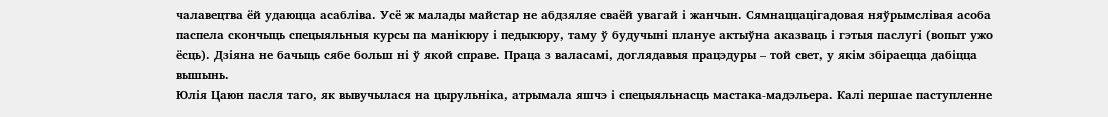чалавецтва ёй удаюцца асабліва. Усё ж малады майстар не абдзяляе сваёй увагай і жанчын. Сямнаццацігадовая няўрымслівая асоба паспела скончыць спецыяльныя курсы па манікюру і педыкюру, таму ў будучыні плануе актыўна аказваць і гэтыя паслугі (вопыт ужо ёсць). Дзіяна не бачыць сябе больш ні ў якой справе. Праца з валасамі, доглядавыя працэдуры – той свет, у якім збіраецца дабіцца вышынь.
Юлія Цаюн пасля таго, як вывучылася на цырульніка, атрымала яшчэ і спецыяльнасць мастака-мадэльера. Калі першае паступленне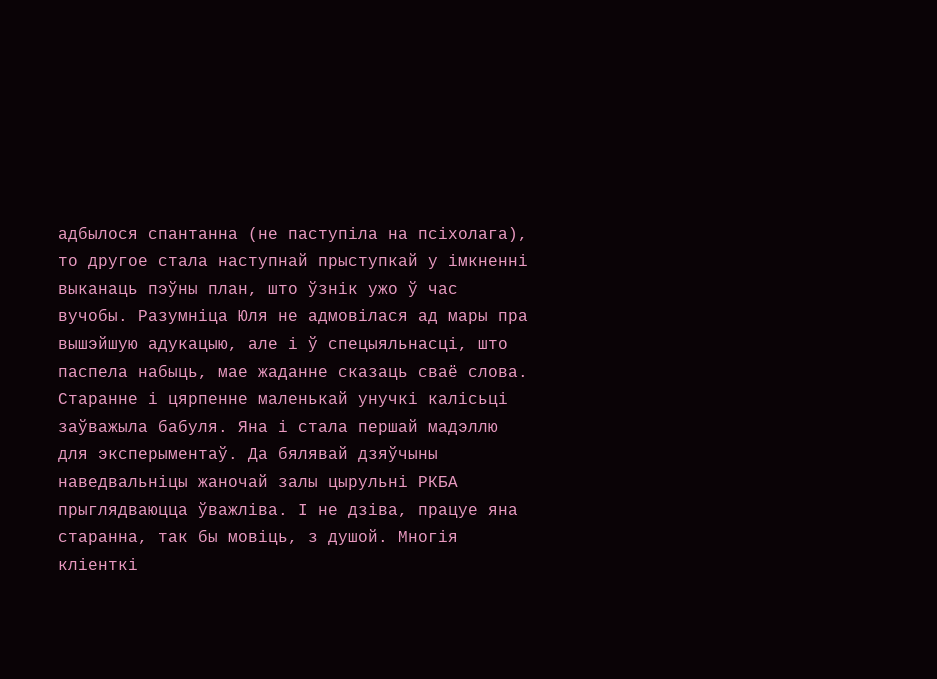адбылося спантанна (не паступіла на псіхолага), то другое стала наступнай прыступкай у імкненні выканаць пэўны план, што ўзнік ужо ў час вучобы. Разумніца Юля не адмовілася ад мары пра вышэйшую адукацыю, але і ў спецыяльнасці, што паспела набыць, мае жаданне сказаць сваё слова. Старанне і цярпенне маленькай унучкі калісьці заўважыла бабуля. Яна і стала першай мадэллю для эксперыментаў. Да бялявай дзяўчыны наведвальніцы жаночай залы цырульні РКБА прыглядваюцца ўважліва. І не дзіва, працуе яна старанна, так бы мовіць, з душой. Многія кліенткі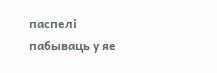паспелі пабываць у яе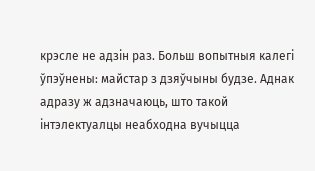крэсле не адзін раз. Больш вопытныя калегі ўпэўнены: майстар з дзяўчыны будзе. Аднак адразу ж адзначаюць, што такой інтэлектуалцы неабходна вучыцца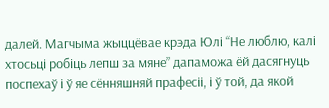далей. Магчыма жыццёвае крэда Юлі “Не люблю, калі хтосьці робіць лепш за мяне” дапаможа ёй дасягнуць поспехаў і ў яе сённяшняй прафесіі, і ў той, да якой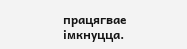працягвае імкнуцца.